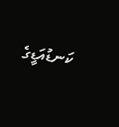ކަނޑުއަޑީގެ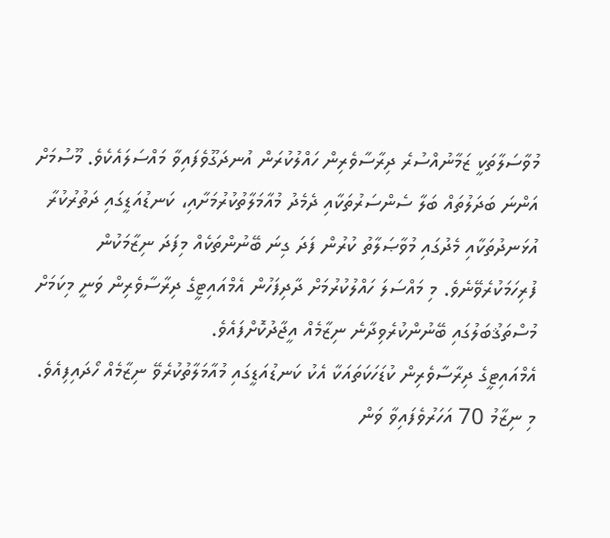މުވާސަލާތަކީ ޒަމާނުއްސުރެ ދިރާސާވެރިން ހައްލުކުރަން އުނދަގޫވެފައިވާ މައްސަލައެކެވެ. މޫސުމަށް އަންނަ ބަދަލުތައް ބަލާ ސެންސަރުތަކާއި ދެމެދު މުއާމަލާތުކުރުމަށާއި، ކަނޑުއަޑީގައި ދަތުރުކުރާ އުޅަނދުތަކާއި މެދުގައި މުވާޞަލާތު ކުރުން ފަދަ ގިނަ ބޭނުންތަކެއް މިފަދަ ނިޒާމަކުން ފުރިހަމަކުރެވޭނެވެ. މި މައްސަލަ ހައްލުކުރުމަށް ދާދިފަހުން އެމްއައިޓީގެ ދިރާސާވެރިން ވަނީ މިކަމަށް މުސްތަޤުބަލުގައި ބޭނުންކުރެވިދާނެ ނިޒާމެއް އީޖާދުކޮށްފައެވެ.
އެމްއައިޓީގެ ދިރާސާވެރިން ކުޑަހަކަތައަކާ އެކު ކަނޑުއަޑީގައި މުއާމަލާތުކުރެވޭ ނިޒާމެއް ހޯދައިފިއެވެ. މި ނިޒާމު 70 އަހަރުވެފައިވާ ވަން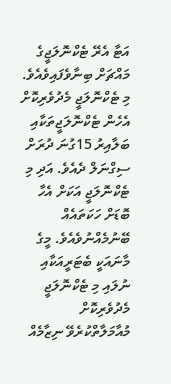އަޓާ އެރޭ ޓެކްނޮލަޖީގެ މައްޗަށް ބިނާވެފައިވެއެވެ. މި ޓެކްނޮލަޖީ މެދުވެރިކޮށް އެހެން ޓެކްނޮލަޖީތަކާއި ބަލާއިރު 15ގުނަ ދުރަށް ސިގްނަލް ދެއެވެ. އަދި މި ޓެކްނޮލަޖީ އަކަށް އެހާ ބޮޑަށް ހަކަތައެއް ބޭނުމެއްނުވެއެވެ. މީގެ މާނައަކީ ބެޓަރީއަކާއި ނުލައި މި ޓެކްނޮލަޖީ މެދުވެރިކޮށް މުއާމަލާތްކުރެވޭ ނިޒާމެއް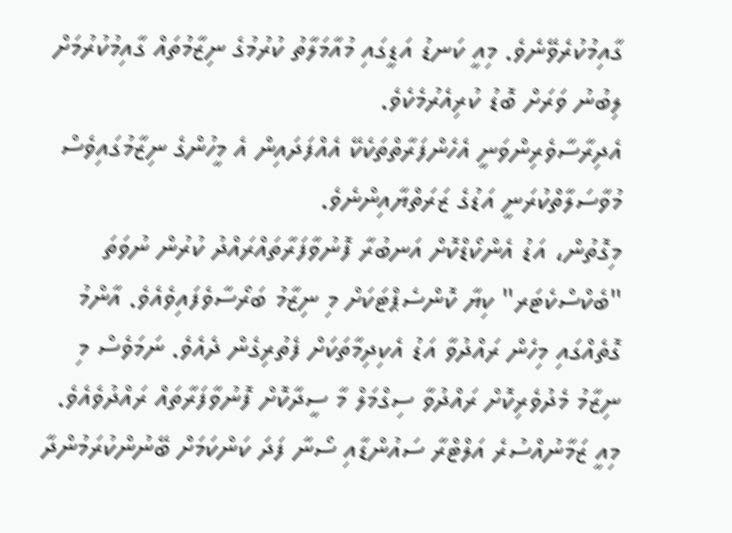ގާއިމުކުރެވޭނެވެ. މިއީ ކަނޑު އަޑީގައި މުއާމަލާތު ކުރުމުގެ ނިޒާމުތައް ގާއިމުކުރުމަށް ލިބުނު ވަރަށް ބޮޑު ކުރިއެރުމެކެވެ.
އެދިރާސާވެރިންވަނީ އެހެންފަރާތްތަކެކޭ އެއްފަދައިން އެ މީހުންގެ ނިޒާމުގައިވެސް މުވާސަލާތްކުރަނީ އަޑުގެ ޒަރަތްޔާއިންނެވެ.
މިގޮތުން، އަޑު އެންކޯޑްކޮށް އަނބުރާ ފޮނުވާފަރާތައްރައްދު ކުރުން ނުވަތަ "ބެކްސްކެޓަރ" ކިޔާ ކޮންސެޕްޓަކަށް މި ނިޒާމު ބަރޯސާވެފައިވެއެވެ. އާންމު ގޮތެއްގައި މިހެން ރައްދުވާ އަޑު އެކިދިމާތަކަށް ފެތުރިގެން ދެއެވެ. ނަމަވެސް މި ނިޒާމު މެދުވެރިކޮށް ރައްދުވާ ސިގްމަލް މާ ސީދާކޮށް ފޮނުވާފަރާތައް ރައްދުވެއެވެ. މިއީ ޒަމާނުއްސުރެ އަލްޓްރާ ސައުންޑާއި ސޯނާ ފަދަ ކަންކަމަށް ބޭނުންކުރަމުންދާ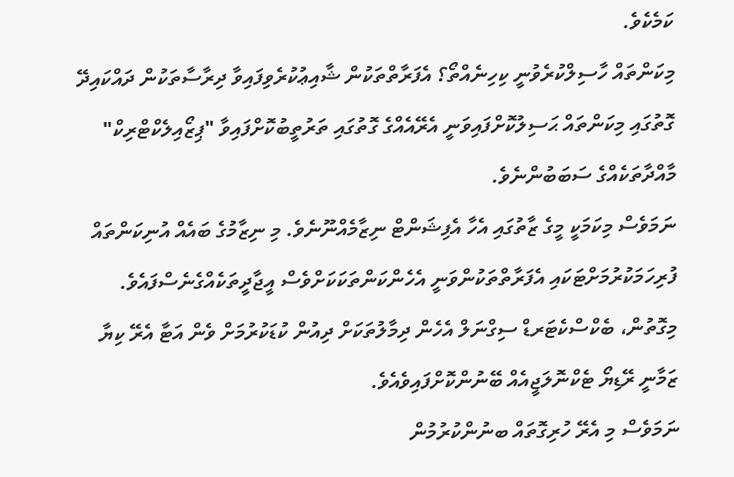ކަމެކެވެ.
މިކަންތައް ހާސިލްކުރެވުނީ ކިހިނެއްތޯ؟ އެފަރާތްތަކުން ޝާއިޢުކުރެވިފައިވާ ދިރާސާތަކުން ދައްކައިދޭ ގޮތުގައި މިކަންތައް ޙަސިލުކޮށްފައިވަނީ އެރޭއެއްގެ ގޮތުގައި ތަރުތީބުކޮށްފައިވާ "ޕިޒޯއިލެކްޓްރިކް" މާއްދާތަކެއްގެ ސަބަބުންނެވެ.
ނަމަވެސް މިކަމަކީ މީގެ ޒާތުގައި އެހާ އެފިޝަންޓް ނިޒާމެއްނޫނެވެ. މި ނިޒާމުގެ ބައެއް އުނިކަންތައް ފުރިހަމަކުރުމަށްޓަކައި އެފަރާތްތަކުންވަނީ އެހެންކަންތަކަކަށްވެސް އީޖާދީތަކެއްގެނެސްފައެވެ.
މިގޮތުން، ބެކްސްކެޓަރޑް ސިގްނަލް އެހެން ދިމާލުތަކަށް ދިއުން ކުޑަކުރުމަށް ވެން އަޓާ އެރޭ ކިޔާ ޒަމާނީ ރޭޑިޔޯ ޓެކްނޮލަޖީއެއް ބޭނުންކޮށްފައިވެއެވެ.
ނަމަވެސް މި އެރޭ ހުރިގޮތައް ބނުންކުރުމުން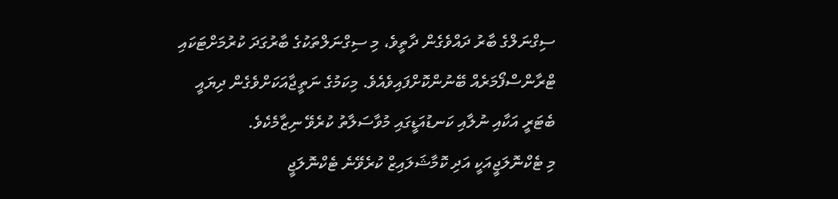ސިގްނަލްގެ ބާރު ދައްވެގެން ދާތީވެ، މި ސިގްނަލްތަކުގެ ބާރުގަދަ ކުރުމަށްޓަކައި ޓްރާންސްފޯމަރެއް ބޭނުންކޮށްފައިވެއެވެ. މިކަމުގެ ނަތީޖާއަކަށްވެގެން ދިޔައީ ބެޓަރީ އަކާއި ނުލާއި ކަނޑުއަޑީގައި މުވާސަލާތު ކުރެވޭ ނިޒާމެކެވެ.
މި ޓެކްނޮލަޖީއަކީ އަދި ކޮމާޝަލައިޒް ކުރެވޭނެ ޓެކްނޮލަޖީ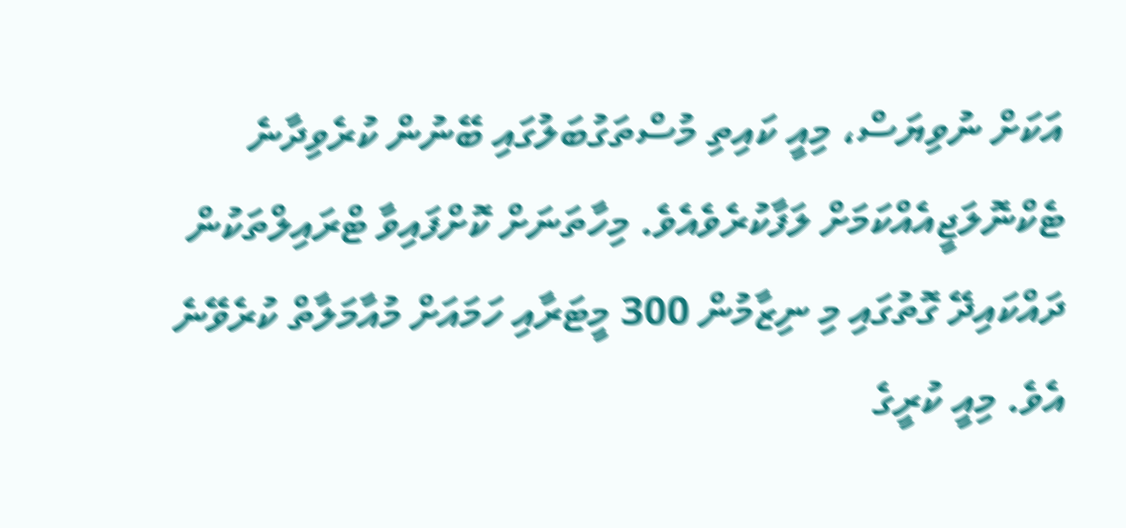އަކަށް ނުވިޔަސް، މިއީ ކައިތި މުސްތަގުބަލުގައި ބޭނުން ކުރެވިދާނެ ޓެކްނޮލަޖީއެއްކަމަށް ލަފާކުރެވެއެވެ. މިހާތަނަށް ކޮށްފައިވާ ޓްރައިލްތަކުން ދައްކައިދޭ ގޮތުގައި މި ނިޒާމުން 300 މީޓަރާއި ހަމައަށް މުއާމަލާތް ކުރެވޭނެ އެވެ. މިއީ ކުރީގެ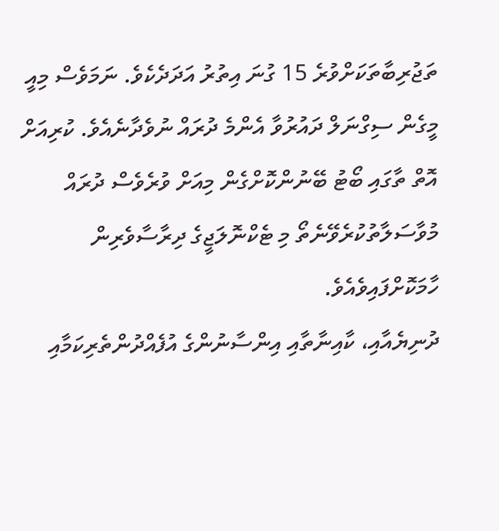ތަޖުރިބާތަކަށްވުރެ 15 ގުނަ އިތުރު އަދަދެކެވެ. ނަމަވެސް މިއީ މީގެން ސިގްނަލް ދައުރުވާ އެންމެ ދުރައް ނުވެދާނެއެވެ. ކުރިއަށް އޮތް ތާގައި ބޯޓު ބޭނުންކޮށްގެން މިއަށް ވުރެވެސް ދުރައް މުވާސަލާތުކުރެވޭނެތޯ މި ޓެކްނޮލަޖީގެ ދިރާސާވެރިން ހާމަކޮށްފައިވެއެވެ.
ދުނިޔެއާއި، ކާއިނާތާއި އިންސާނުންގެ އުފެއްދުންތެރިކަމާއި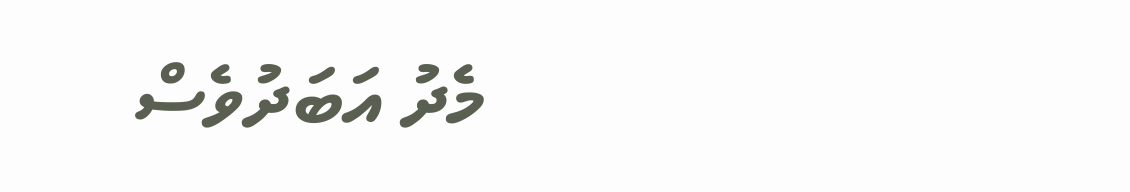މެދު އަބަދުވެސް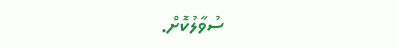ސުވާލުކޮށް.